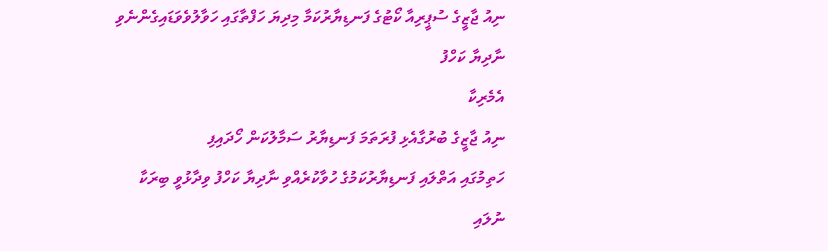ނިއު ޖާޒީގެ ސުޕީރިއާ ކޯޓުގެ ފަނޑިޔާރުކަމާ މިދިޔަ ހަފްތާގައި ހަވާލުވެވަޑައިގެންނެވި ނާދިޔާ ކަހްފު
އެމެރިކާ
ނިއު ޖާޒީގެ ބުރުގާއެޅި ފުރަތަމަ ފަނޑިޔާރު ސަމާލުކަން ހޯދައިފި
ހަތިމުގައި އަތްލައި ފަނޑިޔާރުކަމުގެ ހުވާކުރެއްވި ނާދިޔާ ކަހްފު ވިދާޅުވީ ބިރަކާ ނުލައި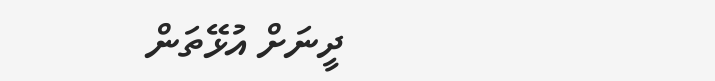ދީނަށް އުޅޭތަން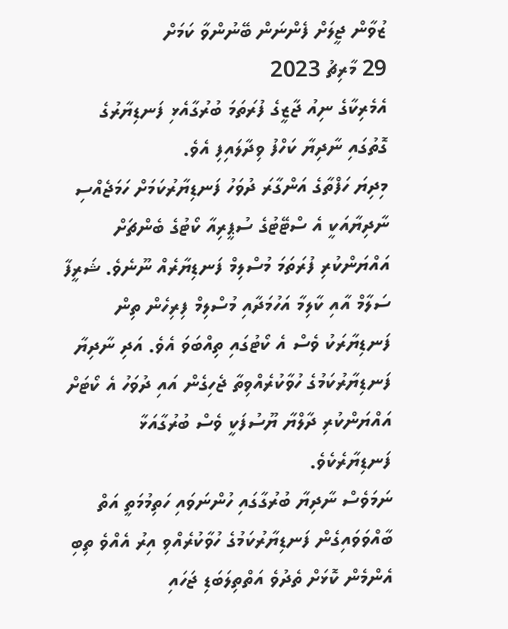ޒުވާން ޖީލަށް ފެންނަން ބޭނުންވާ ކަމަށް
29 މާރިޗު 2023
އެމެރިކާގެ ނިއު ޖާޒީގެ ފުރަތަމަ ބުރުގާއެޅި ފަނޑިޔާރުގެ ގޮތުގައި ނާދިޔާ ކަހްފު ވިދާލައިފި އެވެ.
މިދިޔަ ހަފްތާގެ އަންގާރަ ދުވަހު ފަނޑިޔާރުކަމަށް ހަމަޖެއްސި ނާދިޔާއަކީ އެ ސްޓޭޓުގެ ސުޕީރިއާ ކޯޓުގެ ބެންޗަށް އައްޔަންކުރި ފުރަތަމަ މުސްލިމް ފަނޑިޔާރެއް ނޫނެވެ. ޝަރީފާ ސަލާމް އާއި ކާލިމާ އަހުމަދާއި މުސްލިމް ފިރިހެން ތިން ފަނޑިޔާރަކު ވެސް އެ ކޯޓުގައި ތިއްބަވަ އެވެ. އަދި ނާދިޔާ ފަނޑިޔާރުކަމުގެ ހުވާކުރެއްވިތާ ޖެހިގެން އައި ދުވަހު އެ ކޯޓަށް އައްޔަންކުރި ދާލްޔާ ޔޫސުފަކީ ވެސް ބުރުގާއަޅާ ފަނޑިޔާރެކެވެ.
ނަމަވެސް ނާދިޔާ ބުރުގާގައި ހުންނަވައި ހަތިމުމަތީ އަތް ބާއްވަވައިގެން ފަނޑިޔާރުކަމުގެ ހުވާކުރެއްވި އިރު އެއްވެ ތިބި އެންމެން ކޮޅަށް ތެދުވެ އަތްތިލަބަޑި ޖަހައި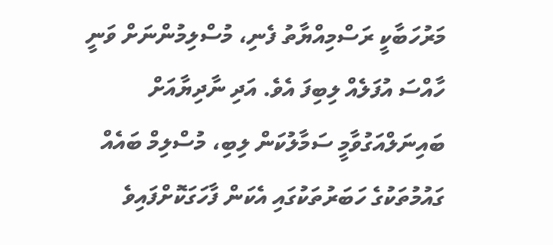މަރުހަބާކީ ރަސްމިއްޔާތު ފެނި، މުސްލިމުންނަށް ވަނީ ހާއްސަ އުފަލެއް ލިބިފަ އެވެ. އަދި ނާދިޔާއަށް ބައިނަލްއަގުވާމީ ސަމާލުކަން ލިބި، މުސްލިމް ބައެއް ގައުމުތަކުގެ ހަބަރުތަކުގައި އެކަން ފާހަގަކޮށްފައިވެ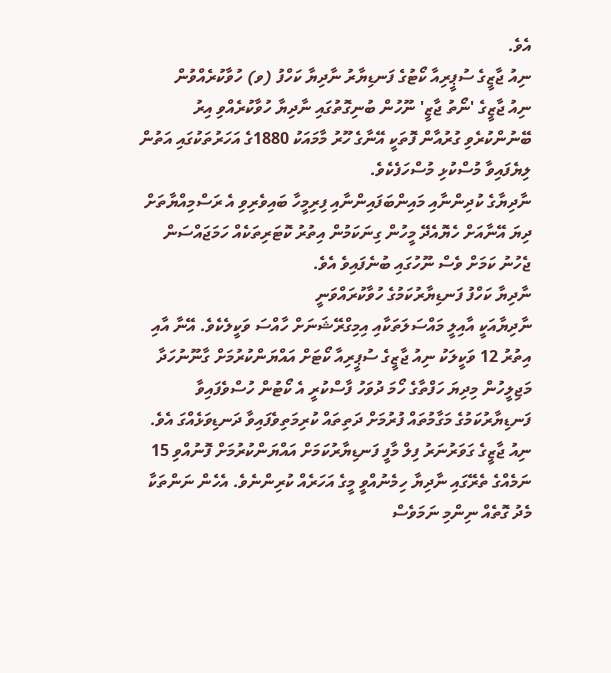އެވެ.
ނިއު ޖާޒީގެ ސުޕީރިއާ ކޯޓުގެ ފަނޑިޔާރު ނާދިޔާ ކަހްފު (ވ) ހުވާކުރެއްވުން
ނިއު ޖާޒީގެ 'ނޯތު ޖާޒީ' ނޫހުން ބުނިގޮތުގައި ނާދިޔާ ހުވާކުރެއްވި އިރު ބޭނުންކުރެވި ގުރުއާން ފޮތަކީ އޭނާގެ ހޫރު މާމައަކު 1880ގެ އަހަރުތަކުގައި އަތުން ލިޔެފައިވާ މުސްކުޅި މުސްހަފެކެވެ.
ނާދިޔާގެ ކުދިންނާއި މައިންބަފައިންނާއި ފިރިމީހާ ބައިވެރިވި އެ ރަސްމިއްޔާތަށް ދިޔަ އޭނާއަށް ހެޔޮއެދޭ މީހުން ގިނަކަމުން އިތުރު ކޮޓަރިތަކެއް ހަމަޖައްސަން ޖެހުނު ކަމަށް ވެސް ނޫހުގައި ބުނެފައިވެ އެވެ.
ނާދިޔާ ކަހްފު ފަނޑިޔާރުކަމުގެ ހުވާކުރައްވަނީ
ނާދިޔާއަކީ އާއިލީ މައްސަލަތަކާއި އިމިގްރޭޝަނަށް ހާއްސަ ވަކީލެކެވެ. އޭނާ އާއި އިތުރު 12 ވަކީލަކު ނިއު ޖާޒީގެ ސުޕީރިއާ ކޯޓަށް އައްޔަންކުރުމަށް ގާނޫނުހަދާ މަޖިލީހުން މިދިޔަ ހަފްތާގެ ހޯމަ ދުވަހު ފާސްކުރީ އެ ކޯޓުން ހުސްވެފައިވާ ފަނޑިޔާރުކަމުގެ މަގާމުތައް ފުރުމަށް ދަތިތައް ކުރިމަތިވެފައިވާ ދަނޑިވަޅެއްގަ އެވެ.
ނިއު ޖާޒީގެ ގަވަރުނަރު ފިލް މާފީ ފަނޑިޔާރުކަމަށް އައްޔަންކުރުމަށް ފޮނުއްވި 15 ނަމެއްގެ ތެރޭގައި ނާދިޔާ ހިމެނުއްވީ މީގެ އަހަރެއް ކުރިންނެވެ. އެހެން ނަންތަކާ މެދު ގޮތެއް ނިންމި ނަމަވެސް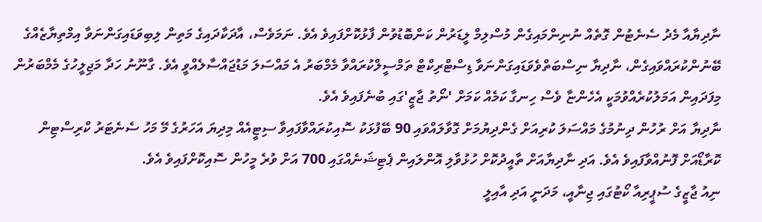ނާދިޔާއާ މެދު ސެނެޓުން ގޮތެއް ނުނިންމައިގެން މުސްލިމް ލީޑަރުން ކަންބޮޑުވުން ފާޅުކޮށްފައިވެ އެވެ. ނަމަވެސް، އާދަކާދައިގެ މަތިން ލިބިވަޑައިގަންނަވާ އިމްތިޔާޒެއްގެ ބޭނުންކުރައްވައިގެން، ނާދިޔާ ނިސްބަތްވެވަޑައިގަންނަވާ ޑިސްޓްރިކްޓް ތަމްސީލްކުރައްވާ މެމްބަރު އެ މައްސަލަ މަޑުޖައްސާލެއްވީ އެވެ. ގާނޫނު ހަދާ މަޖިލީހުގެ މެމްބަރުން މިފަދައިން އަމަލުކުރެއްވުމަކީ އެހެންޏާ ވެސް ހިނގާ ކަމެއް ކަމަށް 'ނޯތު ޖާޒީ'ގައި ބުނެފައިވެ އެވެ.
ނާދިޔާ އަށް ރުހުން ދިނުމުގެ މައްސަލަ ކުރިއަށް ގެންދިޔުމަށް ގޮވާލައްވައި 90 ބޭފުޅަކު ސޮއިކުރައްވާފައިވާ ސިޓީއެއް މިދިޔަ އަހަރުގެ މޭ މަހު ސެނެޓަރު ކްރިސްޓިން ކޮރާޑޯއަށް ފޮނުއްވާފައިވެ އެވެ. އަދި ނާދިޔާއަށް ތާއީދުކޮށް ހުޅުވާލި އޮންލައިން ޕެޓިޝަނެއްގައި 700 އަށް ވުރެ މީހުން ސޮއިކޮށްފައިވެ އެވެ.
ނިއު ޖާޒީގެ ސުޕީރިއާ ކޯޓުގައި ޖިނާއީ، މަދަނީ އަދި އާއިލީ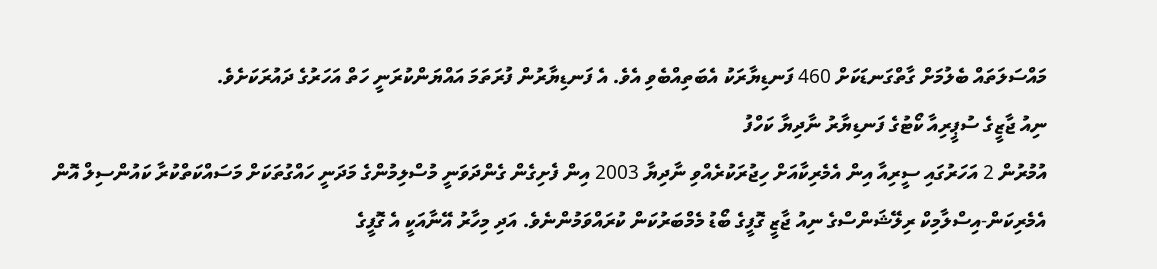މައްސަލަތައް ބެލުމަށް ގާތްގަނޑަކަށް 460 ފަނޑިޔާރަކު އެބަތިއްބެވި އެވެ. އެ ފަނޑިޔާރުން ފުރަތަމަ އައްޔަންކުރަނީ ހަތް އަހަރުގެ ދައުރަކަށެވެ.
ނިއު ޖާޒީގެ ސުޕީރިއާ ކޯޓުގެ ފަނޑިޔާރު ނާދިޔާ ކަހްފު
އުމުރުން 2 އަހަރުގައި ސީރިއާ އިން އެމެރިކާއަށް ހިޖުރަކުރެއްވި ނާދިޔާ 2003 އިން ފެށިގެން ގެންދަވަނީ މުސްލިމުންގެ މަދަނީ ހައްގުތަކަށް މަސައްކަތްކުރާ ކައުންސިލް އޮން އެމެރިކަން-އިސްލާމިކް ރިލޭޝަންސްގެ ނިއު ޖާޒީ ގޮފީގެ ބޯޑު މެމްބަރުކަން ކުރައްވަމުންނެވެ. އަދި މިހާރު އޭނާއަކީ އެ ގޮފީގެ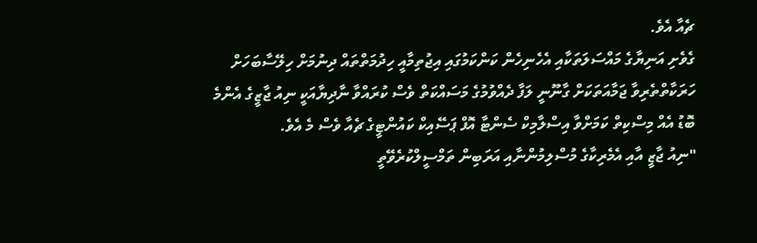ޗެއާ އެވެ.
ގެވެށި އަނިޔާގެ މައްސަލަތަކާއި އެހެނިހެން ކަންކަމުގައި އިޖުތިމާއީ ހިދުމަތްތައް ދިނުމަށް ހިލޭސާބަހަށް ހަރަކާތްތެރިވާ ޖަމާއަތަކަށް ގާނޫނީ ލަފާ ދެއްވުމުގެ މަސައްކަތް ވެސް ކުރައްވާ ނާދިޔާއަކީ ނިއު ޖާޒީގެ އެންމެ ބޮޑު އެއް މިސްކިތް ކަމަށްވާ އިސްލާމިކް ސެންޓާ އޮފް ޕަސޭއިކް ކައުންޓީގެ ޗެއާ ވެސް މެ އެވެ.
"ނިއު ޖާޒީ އާއި އެމެރިކާގެ މުސްލިމުންނާއި އަރަބިން ތަމްސީލްކުރެވޭތީ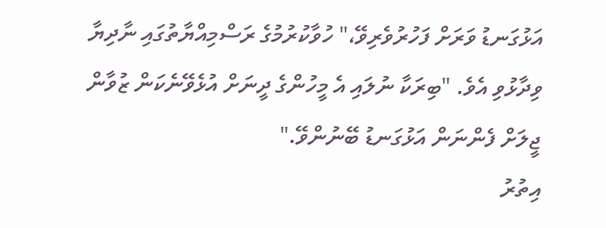އަޅުގަނޑު ވަރަށް ފަހުރުވެރިވޭ،" ހުވާކުރުމުގެ ރަސްމިއްޔާތުގައި ނާދިޔާ ވިދާޅުވި އެވެ. "ބިރަކާ ނުލައި އެ މީހުންގެ ދީނަށް އުޅެވޭނެކަން ޒުވާން ޖީލަށް ފެންނަން އަޅުގަނޑު ބޭނުންވޭ."
އިތުރު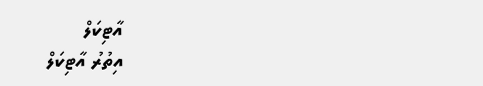އާޓިކަލް
އިތުރު އާޓިކަލް